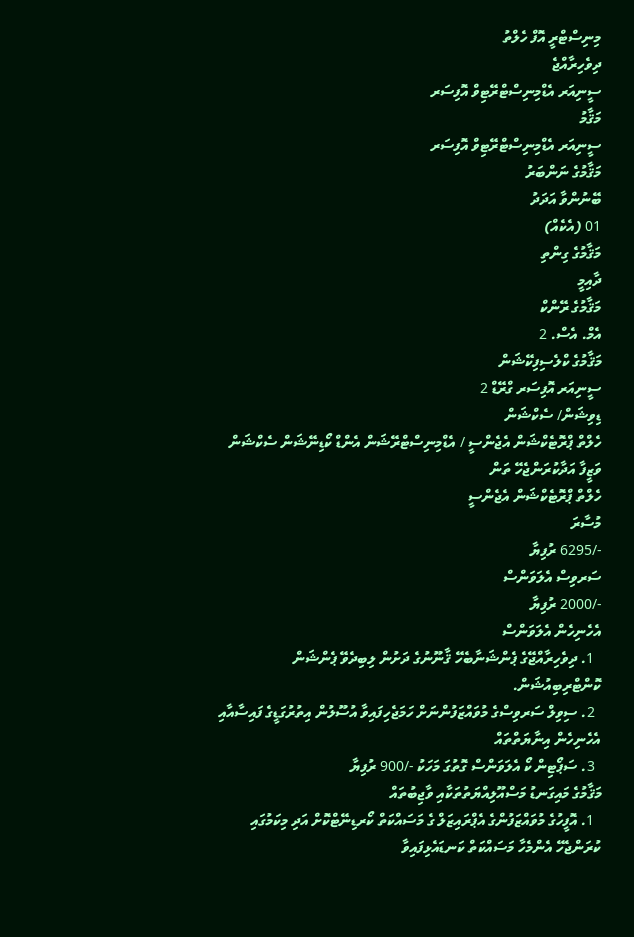މިނިސްޓްރީ އޮފް ހެލްތު
ދިވެހިރާއްޖެ
ސީނިއަރ އެޑްމިނިސްޓްރޭޓިވް އޮފިސަރ
މަޤާމު
ސީނިއަރ އެޑްމިނިސްޓްރޭޓިވް އޮފިސަރ
މަޤާމުގެ ނަންބަރު
ބޭނުންވާ އަދަދު
01 (އެކެއް)
މަޤާމުގެ ގިންތި
ދާއިމީ
މަޤާމުގެ ރޭންކް
އެމް. އެސް. 2
މަޤާމުގެ ކްލެސިފިކޭޝަން
ސީނިއަރ އޮފިސަރ ގްރޭޑް 2
ޑިވިޝަން/ ސެކްޝަން
ހެލްތް ޕްރޮޓެކްޝަން އެޖެންސީ / އެޑްމިނިސްޓްރޭޝަން އެންޑް ކޯޑިނޭޝަން ސެކްޝަން
ވަޒީފާ އަދާކުރަންޖެހޭ ތަން
ހެލްތް ޕްރޮޓެކްޝަން އެޖެންސީ
މުސާރަ
-/6295 ރުފިޔާ
ސަރވިސް އެލަވަންސް
-/2000 ރުފިޔާ
އެހެނިހެން އެލަވަންސް
  1. ދިވެހިރާއްޖޭގެ ޕެންޝަނާބެހޭ ޤާނޫނުގެ ދަށުން ލިބިދެވޭ ޕެންޝަން ކޮންޓްރިބިއުޝަން.
  2. ސިވިލް ސަރވިސްގެ މުވައްޒަފުންނަށް ހަމަޖެހިފައިވާ އުސޫލުން އިތުރުގަޑީގެ ފައިސާއާއި އެހެނިހެން އިނާޔަތްތައް
  3. ސަޕޯޓިން ކޯ އެލަވަންސް ގޮތުގަ މަހަކު -/900 ރުފިޔާ
މަޤާމުގެ މައިގަނޑު މަސްއޫލިއްޔަތުތަކާއި ވާޖިބުތައް
  1. އޮފީހުގެ މުވައްޒަފުންގެ އެޕްރައިޒަލް ގެ މަސައްކަތް ކޯރޑިނޭޓްކޮށް އަދި މިކަމުގައި ކުރަންޖެހޭ އެންމެހާ މަސައްކަތް ކަނޑައެޅިފައިވާ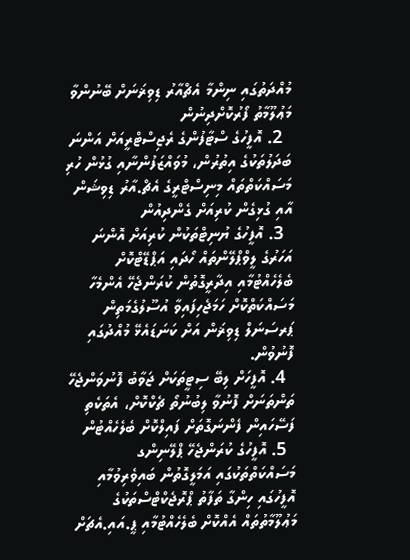މުއްދަތުގައި ނިންމާ އެޗްއާރު ޑިވިޜަނަށް ބޭނުންވާ މަޢުލޫމާތު ފޯރުކޮށްދިނުން
  2. އޮފީހުގެ ސްޓާފުންގެ ރެޖިސްޓްރީއަށް އަންނަ ބަދަލުތަކުގެ އިތުރުން، މުވައްޒަފުންނާއި ގުޅުން ހުރި މަސައްކަތްތައް މިނިސްޓްރީގެ އެޗް.އާރު ޑިވިޝަން އާއި ގުޅިގެން ކުރިއަށް ގެންދިއުން
  3. އޮފީހުގެ ޔުނިޓްތަކުން ކުރިއަށް އޮންނަ އަހަރުގެ ލީވްޕްލޭންތައް ހޯދައި އަޕްޑޭޓްކޮށް ބެލެހެއްޓުމާއި އިދާރީގޮތުން ކުރަންޖެހޭ އެންމެހާ މަސައްކަތްކޮށް ހަމަޖެހިފައިވާ އުސޫލުގެމަތިން ޕަރސަނަލް ޑިވިޜަން އަށް ކަނަޑައެޅޭ މުއްދުގައި ފޮނުވުން.
  4. އޮފީހަށް ލިބޭ ސިޓީތަކަށް ޖަވާބު ފޮނުވަންޖެހޭ ތަންތަނަށް ފޮނުވާ ލިބުނުތޯ ޗެކްކޮށް، އެތަކެތި ފަސޭހައިން ފެންނަގޮތަށް ފައިލްކޮށް ބެލެހެއްޓުން
  5. އޮފީހުގެ ކުރަންޖެހޭ ޕްލޭނިންގ މަސައްކަތްތަކުގައި އަމަލީގޮތުން ބައިވެރިވުމާއި އޮފީހުގައި ހިންގާ ތަފާތު ޕްރޮޖެކްޓްސްތަކުގެ މަޢުލޫމާތުތައް އެއްކޮށް ބެލެހެއްޓުމާއި ޕީ.އައި.އެޗަށް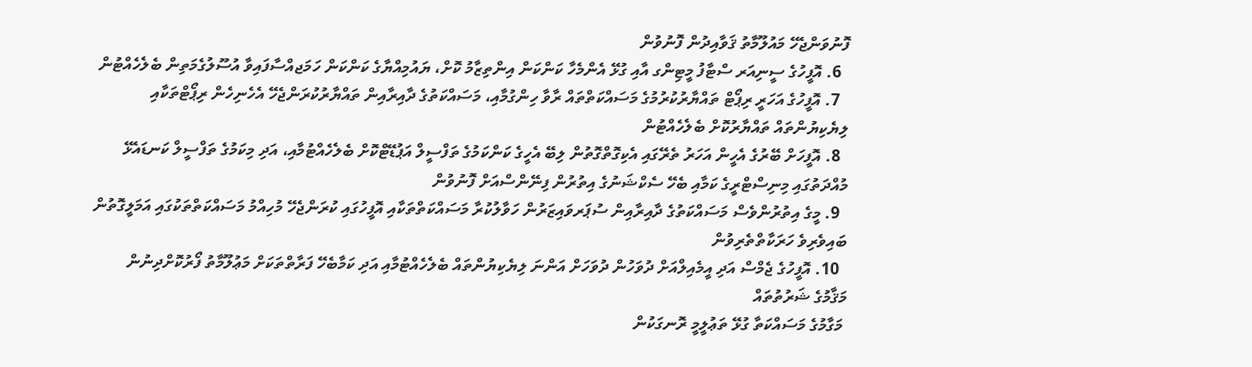ފޮނުވަންޖެހޭ މައުލޫމާތު ޤަވާއިދުން ފޮނުވުން
  6. އޮފީހުގެ ސީނިއަރ ސްޓާފު މީޓިންގ އާއި ގުޅޭ އެންމެހާ ކަންކަން އިންތިޒާމު ކޮށް، ޔައުމިއްޔާގެ ކަންކަން ހަމަޖއްސާފައިވާ އުސޫލުގެމަތިން ބެލެހެއްޓުން
  7. އޮފީހުގެ އަހަރީ ރިޕޯޓް ތައްޔާރުކުރުމުގެ މަސައްކަތްތައް ރާވާ ހިންގުމާއި، މަސައްކަތުގެ ދާއިރާއިން ތައްޔާރުކުރަންޖެހޭ އެހެނިހެން ރިޕޯޓްތަކާއި ލިޔެކިޔުންތައް ތައްޔާރުކޮށް ބެލެހެއްޓުން
  8. އޮފީހަށް ބޭރުގެ އެހީން އަހަރު ތެރޭގައި އެކިގޮތްގޮތުން ލިބޭ އެހީގެ ކަންކަމުގެ ތަފްސީލް އަޕުޑޭޓްކޮށް ބެލެހެއްޓުމާއި، އަދި މިކަމުގެ ތަފްސީލް ކަނޑައެޅޭ މުއްދަތުގައި މިނިސްޓްރީގެ ކަމާއި ބެހޭ ސެކްޝަނުގެ އިތުރުން ފިނޭންސްއަށް ފޮނުވުން
  9. މީގެ އިތުރުންވެސް މަސައްކަތުގެ ދާއިރާއިން ސުޕަރވައިޒަރުން ހަވާލުކުރާ މަސައްކަތްތަކާއި އޮފީހުގައި ކުރަންޖެހޭ މުހިއްމު މަސައްކަތްތަކުގައި އަމަލީގޮތުން ބައިވެރިވެ ހަރަކާތްތެރިވުން
  10. އޮފީހުގެ ޖެމްސް އަދި އީމެއިލްއަށް ދުވަހުން ދުވަހަށް އަންނަ ލިޔެކިޔުންތައް ބެލެހެއްޓުމާއި އަދި ކަމާބެހޭ ފަރާތްތަކަށް މަޢުލޫމާތު ފޯރުކޮށްދިނުން
މަޤާމުގެ ޝަރުތުތައް
 މަގާމުގެ މަސައްކަތާ ގުޅޭ ތަޢުލީމީ ރޮނގަކުން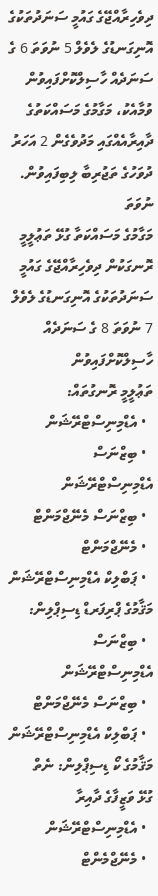ދިވެހިރާއްޖޭގެ ގައުމީ ސަނަދުތަކުގެ އޮނިގަނޑުގެ ލެވެލް 5 ނުވަތަ 6 ގެ ސަނަދެއް ހާސިލްކޮށްފައިވުން ވުމާއެކު، މަގާމުގެ މަސައްކަތުގެ ދާއިރާއެއްގައި މަދުވެގެން 2 އަހަރު ދުވަހުގެ ތަޖުރިބާ ލިބިފައިވުން.
ނުވަތަ
މަގާމުގެ މަސައްކަތާ ގުޅޭ ތަޢުލީމީ ރޮނގަކުން ދިވެހިރާއްޖޭގެ ގައުމީ ސަނަދުތަކުގެ އޮނިގަނޑުގެ ލެވެލް 7 ނުވަތަ 8 ގެ ސަނަދެއް ހާސިލްކޮށްފައިވުން
ތަޢުލީމީ ރޮނގުތައް:
  • އެޑްމިނިސްޓްރޭޝަން
  • ބިޒްނަސް އެޑްމިނިސްޓްރޭޝަން
  • ބިޒްނަސް މެނޭޖްމަންޓް
  • މެނޭޖްމަންޓް
  • ޕަބްލިކް އެޑްމިނިސްޓްރޭޝަން
މަޤާމުގެ ޕްރިފަރޑް ޑިސިޕްލިން:
  • ބިޒްނަސް އެޑްމިނިސްޓްރޭޝަން
  • ބިޒްނަސް މެނޭޖްމަންޓް
  • ޕަބްލިކް އެޑްމިނިސްޓްރޭޝަން
މަޤާމުގެ ކޯ ޑިސިޕްލިން: ނެތް
ގުޅޭ ވަޒީފާގެ ދާއިރާ
  • އެޑްމިނިސްޓްރޭޝަން
  • މެނޭޖްމެންޓް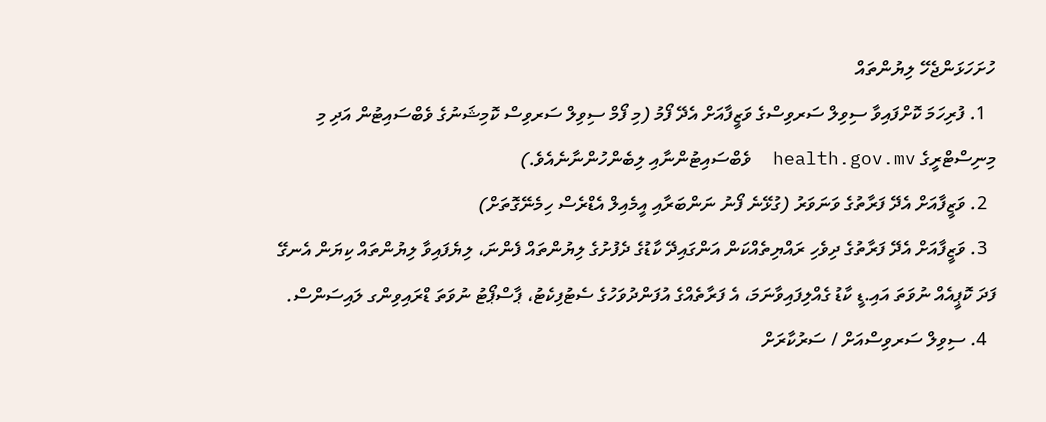ހުށަހަޅަންޖެހޭ ލިޔުންތައް
  1. ފުރިހަމަ ކޮށްފައިވާ ސިވިލް ސަރވިސްގެ ވަޒީފާއަށް އެދޭ ފޯމު (މި ފޯމް ސިވިލް ސަރވިސް ކޮމިޝަނުގެ ވެބްސައިޓުން އަދި މި މިނިސްޓްރީގެ health.gov.mv  ވެބްސައިޓުންނާއި ލިބެންހުންނާނެއެވެ.)
  2. ވަޒީފާއަށް އެދޭ ފަރާތުގެ ވަނަވަރު (ގުޅޭނެ ފޯނު ނަންބަރާއި އީމެއިލް އެޑްރެސް ހިމެނޭގޮތަށް)
  3. ވަޒީފާއަށް އެދޭ ފަރާތުގެ ދިވެހި ރައްޔިތެއްކަން އަންގައިދޭ ކާޑުގެ ދެފުށުގެ ލިޔުންތައް ފެންނަ، ލިޔެފައިވާ ލިޔުންތައް ކިޔަން އެނގޭ ފަދަ ކޮޕީއެއް ނުވަތަ އައި.ޑީ ކާޑު ގެއްލިފައިވާނަމަ، އެ ފަރާތެއްގެ އުފަންދުވަހުގެ ސެޓުފިކެޓު، ޕާސްޕޯޓު ނުވަތަ ޑްރައިވިންގ ލައިސަންސް.
  4. ސިވިލް ސަރވިސްއަށް / ސަރުކާރަށް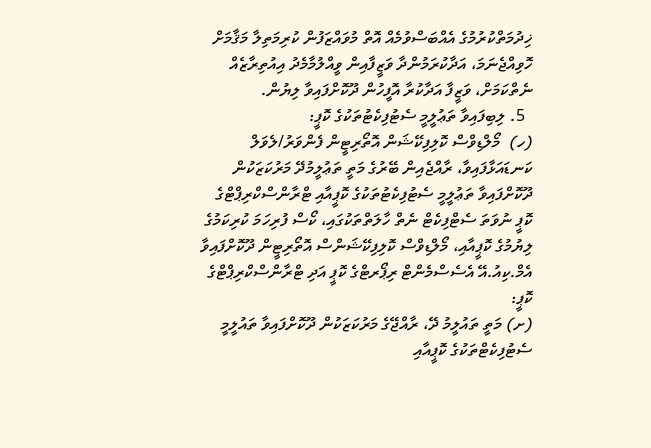ޚިދުމަތްކުރުމުގެ އެއްބަސްވުމެއް އޮތް މުވައްޒަފުން ކުރިމަތިލާ މަޤާމަށް ހޮވިއްޖެނަމަ، އަދާކުރަމުންދާ ވަޒީފާއިން ވީއްލުމާމެދު އިއުތިރާޒެއް ނެތްކަމަށް، ވަޒީފާ އަދާކުރާ އޮފީހުން ދޫކޮށްފައިވާ ލިޔުން.
  5. ލިބިފައިވާ ތަޢުލީމީ ސެޓުފިކެޓުތަކުގެ ކޮޕީ:
(ހ)  މޯލްޑިވްސް ކޮލިފިކޭޝަން އޮތޯރިޓީން ފެންވަރު/ލެވަލް ކަނޑައަޅާފައިވާ، ރާއްޖެއިން ބޭރުގެ މަތީ ތަޢުލީމުދޭ މަރުކަޒަކުން ދޫކޮށްފައިވާ ތަޢުލީމީ ސެޓުފިކެޓުތަކުގެ ކޮޕީއާއި ޓްރާންސްކްރިޕްޓްގެ ކޮޕީ ނުވަތަ ސެޓްފިކެޓް ނެތް ހާލަތްތަކުގައި، ކޯސް ފުރިހަމަ ކުރިކަމުގެ ލިޔުމުގެ ކޮޕީއާއި، މޯލްޑިވްސް ކޮލިފިކޭޝަންސް އޮތޯރިޓީން ދޫކޮށްފައިވާ އެމް.ކިއު.އޭ އެސެސްމެންޓް ރިޕޯރޓްގެ ކޮޕީ އަދި ޓްރާންސްކްރިޕްޓްގެ ކޮޕީ:
(ށ) މަތީ ތައުލީމު ދޭ، ރާއްޖޭގެ މަރުކަޒަކުން ދޫކޮށްފައިވާ ތައުލީމީ ސެޓުފިކެޓްތަކުގެ ކޮޕީއާއި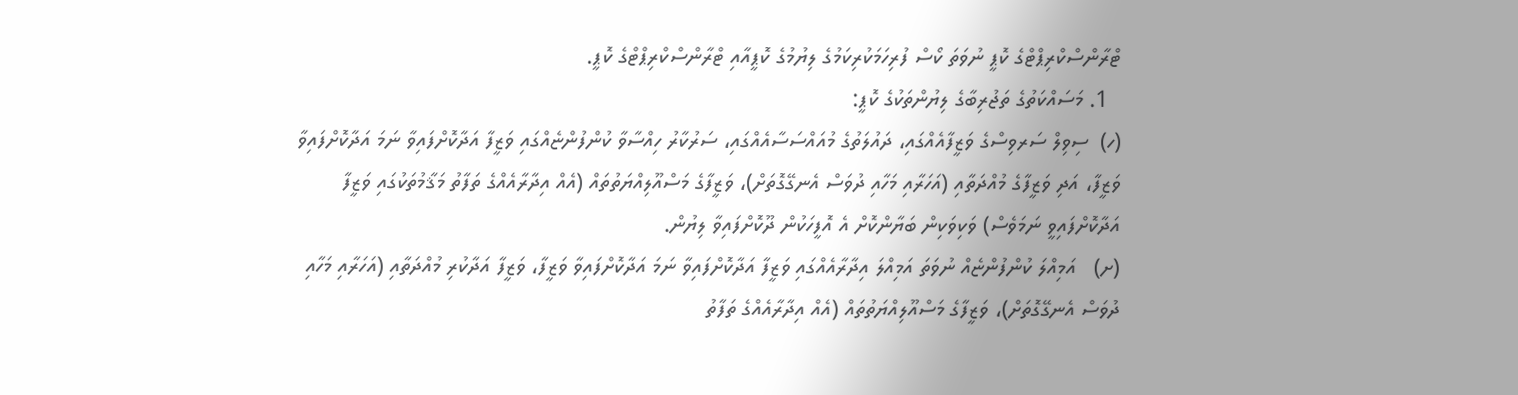ޓްރާންސްކްރިޕްޓްގެ ކޮޕީ ނުވަތަ ކޯސް ފުރިހަމަކުރިކަމުގެ ލިޔުމުގެ ކޮޕީއާއި ޓްރާންސްކްރިޕްޓްގެ ކޮޕީ.
  1. މަސައްކަތުގެ ތަޖުރިބާގެ ލިޔުންތަކުގެ ކޮޕީ:
(ހ)  ސިވިލް ސަރވިސްގެ ވަޒީފާއެއްގައި، ދައުލަތުގެ މުއައްސަސާއެއްގައި، ސަރުކާރު ހިއްސާވާ ކުންފުންޏެއްގައި ވަޒީފާ އަދާކޮށްފައިވާ ނަމަ އަދާކޮށްފައިވާ ވަޒީފާ، އަދި ވަޒީފާގެ މުއްދަތާއި (އަހަރާއި މަހާއި ދުވަސް އެނގޭގޮތަށް)، ވަޒީފާގެ މަސްއޫލިއްޔަތުތައް (އެއް އިދާރާއެއްގެ ތަފާތު މަޤާމުތަކުގައި ވަޒީފާ އަދާކޮށްފައިވީ ނަމަވެސް) ވަކިވަކިން ބަޔާންކޮށް އެ އޮފީހަކުން ދޫކޮށްފައިވާ ލިޔުން.
(ށ)   އަމިއްލަ ކުންފުންޏެއް ނުވަތަ އަމިއްލަ އިދާރާއެއްގައި ވަޒީފާ އަދާކޮށްފައިވާ ނަމަ އަދާކޮށްފައިވާ ވަޒީފާ، ވަޒީފާ އަދާކުރި މުއްދަތާއި (އަހަރާއި މަހާއި ދުވަސް އެނގޭގޮތަށް)، ވަޒީފާގެ މަސްއޫލިއްޔަތުތައް (އެއް އިދާރާއެއްގެ ތަފާތު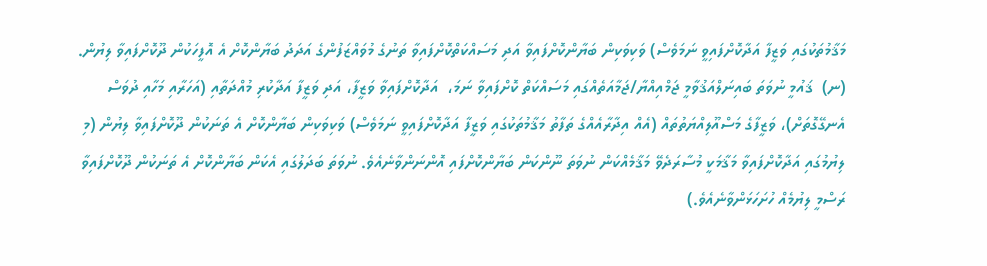މަޤާމުތަކުގައި ވަޒީފާ އަދާކޮށްފައިވީ ނަމަވެސް) ވަކިވަކިން ބަޔާންކޮށްފައިވާ އަދި މަސައްކަތްކޮށްފައިވާ ތަނުގެ މުވައްޒަފުންގެ އަދަދު ބަޔާންކޮށް އެ އޮފީހަކުން ދޫކޮށްފައިވާ ލިޔުން.
(ނ)  ޤައުމީ ނުވަތަ ބައިނަލްއަޤުވާމީ ޖަމްއިއްޔާ/ޖަމާއަތެއްގައި މަސައްކަތް ކޮށްފައިވާ ނަމަ،  އަދާކޮށްފައިވާ ވަޒީފާ، އަދި ވަޒީފާ އަދާކުރި މުއްދަތާއި (އަހަރާއި މަހާއި ދުވަސް އެނގޭގޮތަށް)، ވަޒީފާގެ މަސްއޫލިއްޔަތުތައް (އެއް އިދާރާއެއްގެ ތަފާތު މަޤާމުތަކުގައި ވަޒީފާ އަދާކޮށްފައިވީ ނަމަވެސް) ވަކިވަކިން ބަޔާންކޮށް އެ ތަނަކުން ދޫކޮށްފައިވާ ލިޔުން (މި ލިޔުމުގައި އަދާކޮށްފައިވާ މަޤާމަކީ މުސާރަދެވޭ މަޤާމެއްކަން ނުވަތަ ނޫންކަން ބަޔާންކޮށްފައި އޮންނަންވާނެއެވެ. ނުވަތަ ބަދަލުގައި އެކަން ބަޔާންކޮށް އެ ތަނަކުން ދޫކޮށްފައިވާ ރަސްމީ ލިޔުމެއް ހުށަހަޅަންވާނެއެވެ.)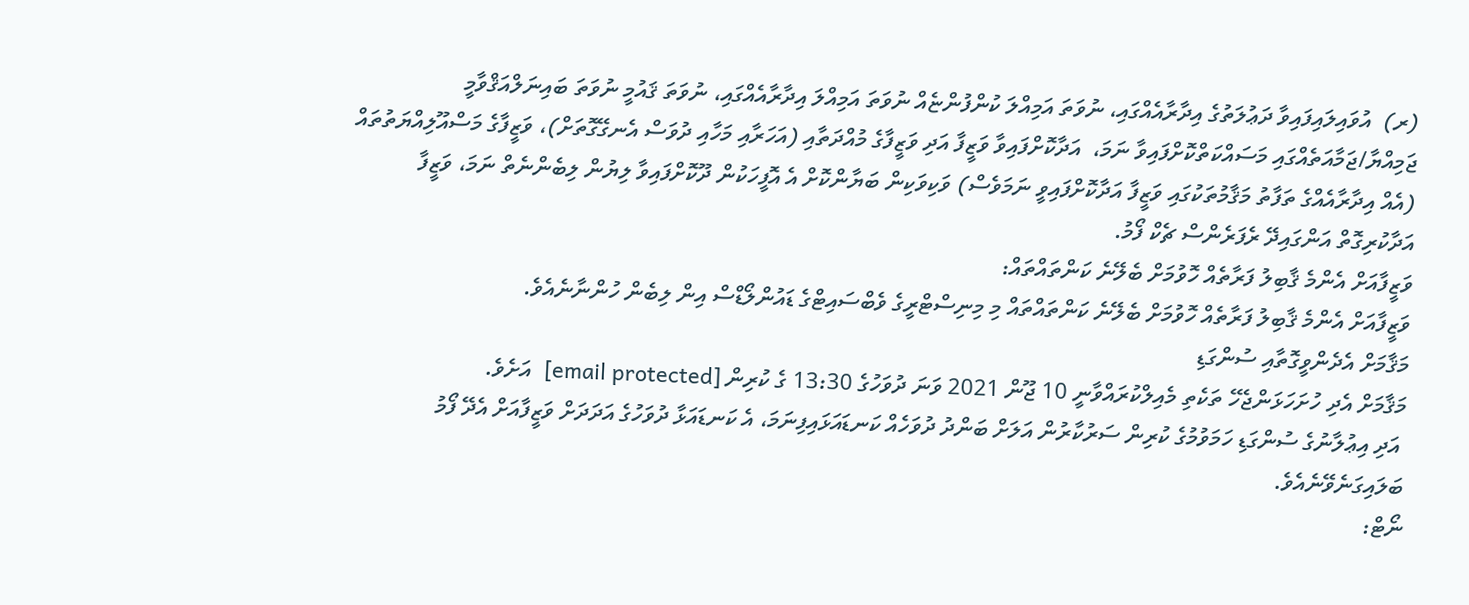(ރ)  އުވައިލައިފައިވާ ދަޢުލަތުގެ އިދާރާއެއްގައި، ނުވަތަ އަމިއްލަ ކުންފުންޏެއް ނުވަތަ އަމިއްލަ އިދާރާއެއްގައި، ނުވަތަ ޤައުމީ ނުވަތަ ބައިނަލްއަޤްވާމީ ޖަމިއްޔާ/ޖަމާއަތެއްގައި މަސައްކަތްކޮށްފައިވާ ނަމަ،  އަދާކޮށްފައިވާ ވަޒީފާ އަދި ވަޒީފާގެ މުއްދަތާއި (އަހަރާއި މަހާއި ދުވަސް އެނގޭގޮތަށް)، ވަޒީފާގެ މަސްއޫލިއްޔަތުތައް (އެއް އިދާރާއެއްގެ ތަފާތު މަޤާމުތަކުގައި ވަޒީފާ އަދާކޮށްފައިވީ ނަމަވެސް) ވަކިވަކިން ބަޔާންކޮށް އެ އޮފީހަކުން ދޫކޮށްފައިވާ ލިޔުން ލިބެންނެތް ނަމަ، ވަޒީފާ އަދާކުރިގޮތް އަންގައިދޭ ރެފަރެންސް ޗެކް ފޯމު.
ވަޒީފާއަށް އެންމެ ޤާބިލު ފަރާތެއް ހޮވުމަށް ބެލޭނެ ކަންތައްތައް:
ވަޒީފާއަށް އެންމެ ޤާބިލު ފަރާތެއް ހޮވުމަށް ބެލޭނެ ކަންތައްތައް މި މިނިސްޓްރީގެ ވެބްސައިޓްގެ ޑައުންލޯޑްސް އިން ލިބެން ހުންނާނެއެވެ.
މަޤާމަށް އެދެންވީގޮތާއި ސުންގަޑި
މަޤާމަށް އެދި ހުށަހަޅަންޖެހޭ ތަކެތި މެއިލްކުރައްވާނީ 10 ޖޫން 2021 ވަނަ ދުވަހުގެ 13:30 ގެ ކުރިން [email protected]  އަށެވެ.
 އަދި އިޢުލާނުގެ ސުންގަޑި ހަމަވުމުގެ ކުރިން ސަރުކާރުން އަލަށް ބަންދު ދުވަހެއް ކަނޑައަޅައިފިނަމަ، އެ ކަނޑައަޅާ ދުވަހުގެ އަދަދަށް ވަޒީފާއަށް އެދޭ ފޯމު ބަލައިގަނެވޭނެއެވެ.
ނޯޓް: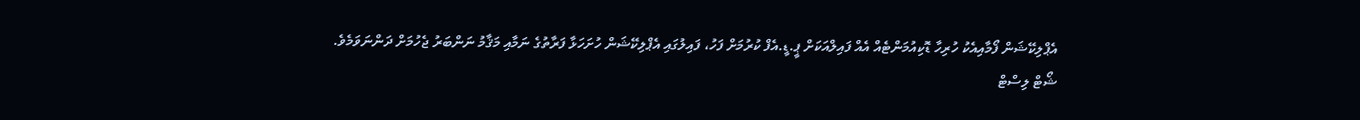އެޕްލިކޭޝަން ފޯމާއިއެކު ހުރިހާ ޑޮކިއުމަންޓެއް އެއް ފައިލްއަކަށް ޕީ.ޑީ.އެފް ކުރުމަށް ފަހު، ފައިލުގައި އެޕްލިކޭޝަން ހުށަހަޅާ ފަރާތުގެ ނަމާއި މަޤާމު ނަންބަރު ޖެހުމަށް ދަންނަވަމެވެ.
ޝޯޓް ލިސްޓް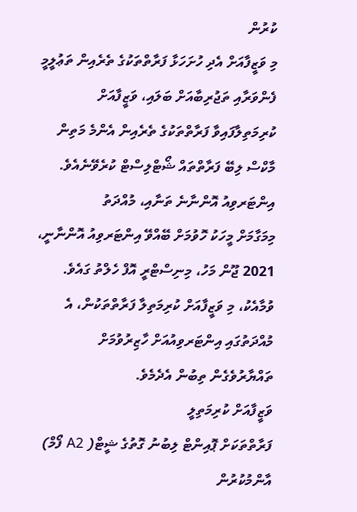ކުރުން
މި ވަޒީފާއަށް އެދި ހުށަހަޅާ ފަރާތްތަކުގެ ތެރެއިން ތަޢުލީމީ ފެންވަރާއި ތަޖުރިބާއަށް ބަލައި، ވަޒީފާއަށް ކުރިމަތިލާފައިވާ ފަރާތްތަކުގެ ތެރެއިން އެންމެ މަތިން މާކްސް ލިބޭ ފަރާތްތައް ޝޯޓްލިސްޓް ކުރެވޭނެއެވެ.
އިންޓަރވިއު އޮންނާނެ ތަނާއި، މުއްދަތު
މިމަގާމަށް މީހަކު ހޮވުމަށް ބޭއްވޭ އިންޓަރވިއު އޮންނާނީ، 2021 ޖޫން މަހު، މިނިސްޓްރީ އޮފް ހެލްތު ގައެވެ. ވުމާއެކު، މި ވަޒީފާއަށް ކުރިމަތިލާ ފަރާތްތަކުން، އެ މުއްދަތުގައި އިންޓަރވިއުއަށް ހާޒިރުވުމަށް ތައްޔާރުވެގެން ތިބުން އެދެމެވެ.
ވަޒީފާއަށް ކުރިމަތިލީ
ފަރާތްތަކަށް ޕޮއިންޓް ލިބުނު ގޮތުގެ ޝީޓް( A2 ފޯމް) އާންމުކުރުން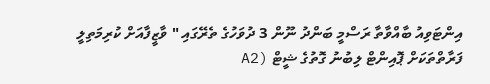އިންޓަވިއު ބާއްވާތާ ރަސްމީ ބަންދު ނޫން 3 ދުވަހުގެ ތެރޭގައި " ވާޒީފާއަށް ކުރިމަތިލީ ފަރާތްތަކަށް ޕޮއިންޓް ލިބުނު ގޮތުގެ ޝީޓް (A2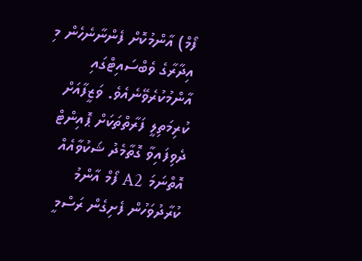ފޯމް) އާންމުކޮށް ފެންނާނެހެން މި އިދާރާގެ ވެބްސައިޓްގައި އާންމުކުރެވޭނެއެވެ. ވަޒީފާއަށް ކުރިމަތިލީ ފަރާތްތަކަށް ޕޮއިންޓް ދެވިފައިވާ ގޮތާމެދު ޝަކުވާއެއް އޮތްނަމަ A2 ފޯމް އާންމު ކުރާދުވަހުން ފެށިގެން ރަސްމީ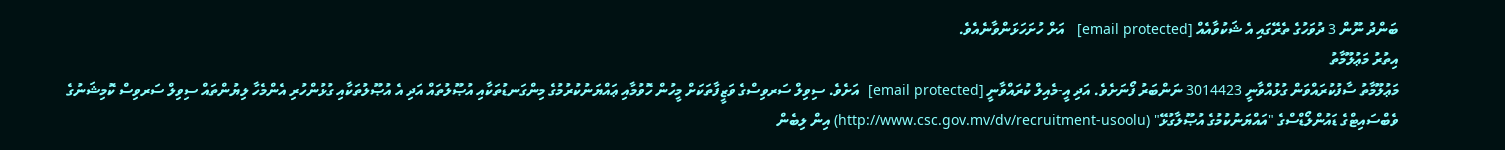ބަންދު ނޫން 3 ދުވަހުގެ ތެރޭގައި އެ ޝަކުވާއެއް [email protected]   އަށް ހުށަހަޅަންވާނެއެވެ.
އިތުރު މަޢުލޫމާތު
މަޢުލޫމާތު ސާފުކުރައްވަން ގުޅުއްވާނީ 3014423 ނަންބަރު ފޯނަށެވެ. އަދި އީ-މެއިލް ކުރައްވާނީ [email protected]  އަށެވެ. ސިވިލް ސަރވިސްގެ ވަޒީފާތަކަށް މީހުން ހޮވުމާއި ޢައްޔަނުކުރުމުގެ މިންގަނޑުތަކާއި އުޞޫލުތައް އަދި އެ އުޞޫލުތަކާއި ގުޅުންހުރި އެންމެހާ ލިޔުންތައް ސިވިލް ސަރވިސް ކޮމިޝަނުގެ ވެބްސައިޓްގެ ޑައުންލޯޑްސްގެ "އައްޔަނުކުމުގެ އުޞޫލާގުޅޭ" (http://www.csc.gov.mv/dv/recruitment-usoolu) އިން ލިބެން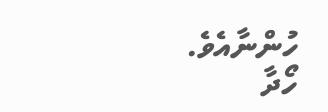ހުންނާއެވެ.
ހޯދާ